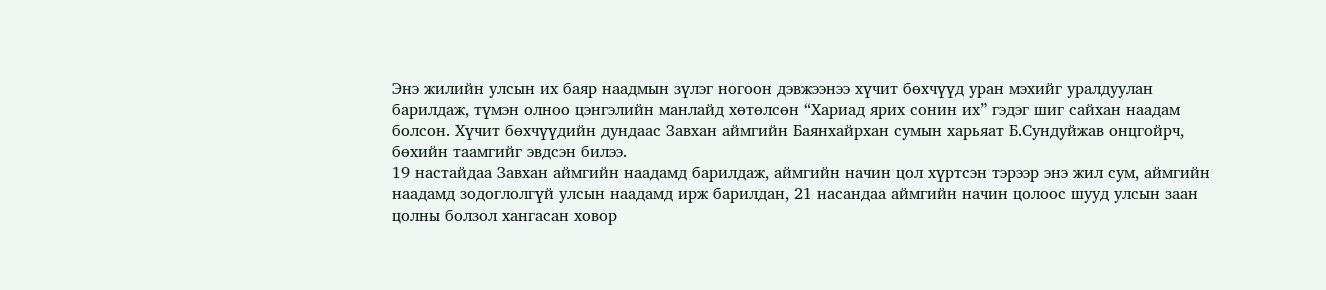Энэ жилийн улсын их баяр наадмын зүлэг ногоон дэвжээнээ хүчит бөхчүүд уран мэхийг уралдуулан барилдаж, түмэн олноо цэнгэлийн манлайд хөтөлсөн “Хариад ярих сонин их” гэдэг шиг сайхан наадам болсон. Хүчит бөхчүүдийн дундаас Завхан аймгийн Баянхайрхан сумын харьяат Б.Сундуйжав онцгойрч, бөхийн таамгийг эвдсэн билээ.
19 настайдаа Завхан аймгийн наадамд барилдаж, аймгийн начин цол хүртсэн тэрээр энэ жил сум, аймгийн наадамд зодоглолгүй улсын наадамд ирж барилдан, 21 насандаа аймгийн начин цолоос шууд улсын заан цолны болзол хангасан ховор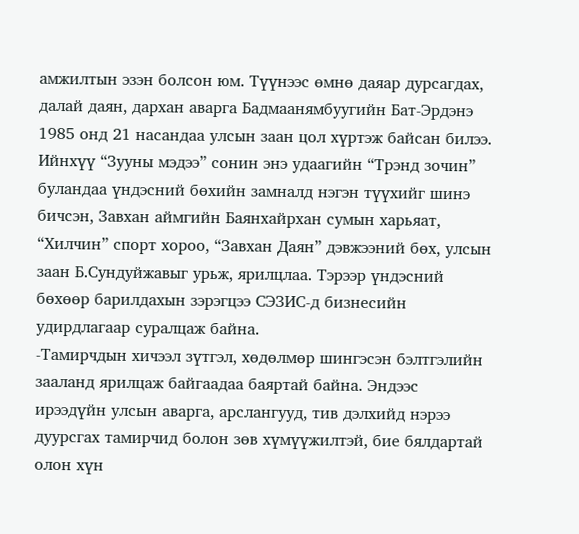амжилтын эзэн болсон юм. Түүнээс өмнө даяар дурсагдах, далай даян, дархан аварга Бадмаанямбуугийн Бат-Эрдэнэ 1985 онд 21 насандаа улсын заан цол хүртэж байсан билээ.
Ийнхүү “Зууны мэдээ” сонин энэ удаагийн “Трэнд зочин” буландаа үндэсний бөхийн замналд нэгэн түүхийг шинэ бичсэн, Завхан аймгийн Баянхайрхан сумын харьяат, “Хилчин” спорт хороо, “Завхан Даян” дэвжээний бөх, улсын заан Б.Сундуйжавыг урьж, ярилцлаа. Тэрээр үндэсний бөхөөр барилдахын зэрэгцээ СЭЗИС-д бизнесийн удирдлагаар суралцаж байна.
-Тамирчдын хичээл зүтгэл, хөдөлмөр шингэсэн бэлтгэлийн зааланд ярилцаж байгаадаа баяртай байна. Эндээс ирээдүйн улсын аварга, арслангууд, тив дэлхийд нэрээ дуурсгах тамирчид болон зөв хүмүүжилтэй, бие бялдартай олон хүн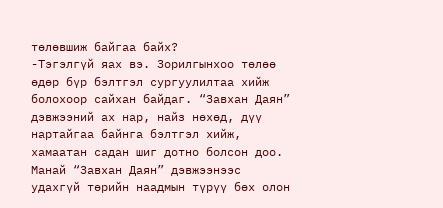төлөвшиж байгаа байх?
-Тэгэлгүй яах вэ. Зорилгынхоо төлөө өдөр бүр бэлтгэл сургуулилтаа хийж болохоор сайхан байдаг. “Завхан Даян” дэвжээний ах нар, найз нөхөд, дүү нартайгаа байнга бэлтгэл хийж, хамаатан садан шиг дотно болсон доо. Манай “Завхан Даян” дэвжээнээс удахгүй төрийн наадмын түрүү бөх олон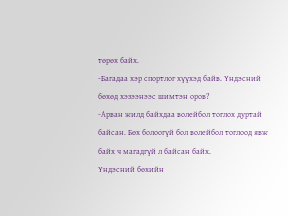төрөх байх.
-Багадаа хэр спортлог хүүхэд байв. Үндэсний бөхөд хэзээнээс шимтэн оров?
-Арван жилд байхдаа волейбол тоглох дуртай байсан. Бөх болоогүй бол волейбол тоглоод явж байх ч магадгүй л байсан байх.
Үндэсний бөхийн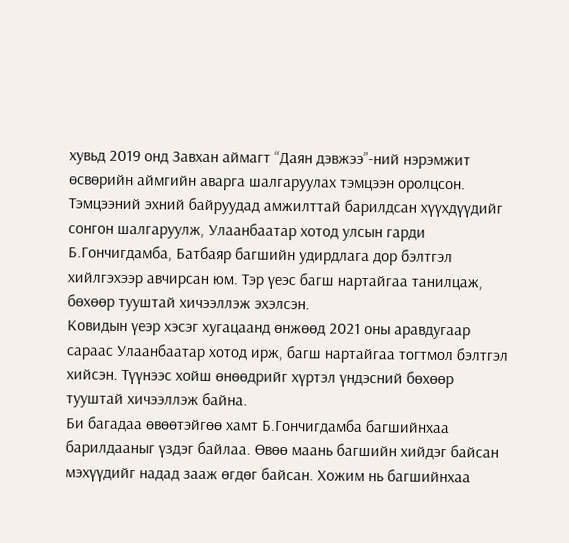хувьд 2019 онд Завхан аймагт “Даян дэвжээ”-ний нэрэмжит өсвөрийн аймгийн аварга шалгаруулах тэмцээн оролцсон. Тэмцээний эхний байруудад амжилттай барилдсан хүүхдүүдийг сонгон шалгаруулж, Улаанбаатар хотод улсын гарди Б.Гончигдамба, Батбаяр багшийн удирдлага дор бэлтгэл хийлгэхээр авчирсан юм. Тэр үеэс багш нартайгаа танилцаж, бөхөөр тууштай хичээллэж эхэлсэн.
Ковидын үеэр хэсэг хугацаанд өнжөөд 2021 оны аравдугаар сараас Улаанбаатар хотод ирж, багш нартайгаа тогтмол бэлтгэл хийсэн. Түүнээс хойш өнөөдрийг хүртэл үндэсний бөхөөр тууштай хичээллэж байна.
Би багадаа өвөөтэйгөө хамт Б.Гончигдамба багшийнхаа барилдааныг үздэг байлаа. Өвөө маань багшийн хийдэг байсан мэхүүдийг надад зааж өгдөг байсан. Хожим нь багшийнхаа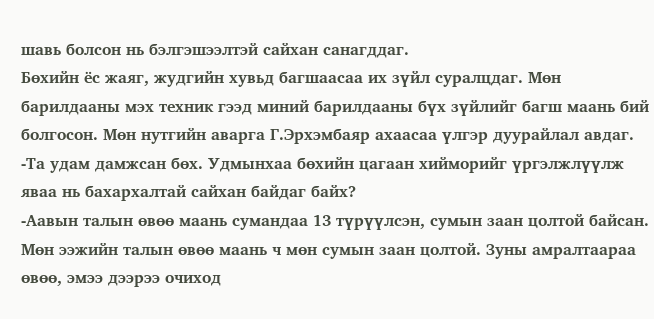шавь болсон нь бэлгэшээлтэй сайхан санагддаг.
Бөхийн ёс жаяг, жудгийн хувьд багшаасаа их зүйл суралцдаг. Мөн барилдааны мэх техник гээд миний барилдааны бүх зүйлийг багш маань бий болгосон. Мөн нутгийн аварга Г.Эрхэмбаяр ахаасаа үлгэр дуурайлал авдаг.
-Та удам дамжсан бөх. Удмынхаа бөхийн цагаан хийморийг үргэлжлүүлж яваа нь бахархалтай сайхан байдаг байх?
-Аавын талын өвөө маань сумандаа 13 түрүүлсэн, сумын заан цолтой байсан. Мөн ээжийн талын өвөө маань ч мөн сумын заан цолтой. Зуны амралтаараа өвөө, эмээ дээрээ очиход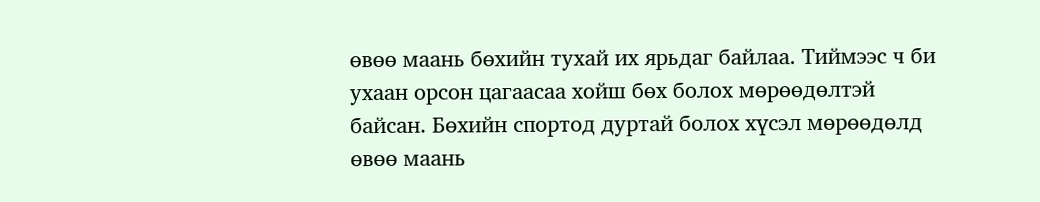өвөө маань бөхийн тухай их ярьдаг байлаа. Тиймээс ч би ухаан орсон цагаасаа хойш бөх болох мөрөөдөлтэй байсан. Бөхийн спортод дуртай болох хүсэл мөрөөдөлд өвөө маань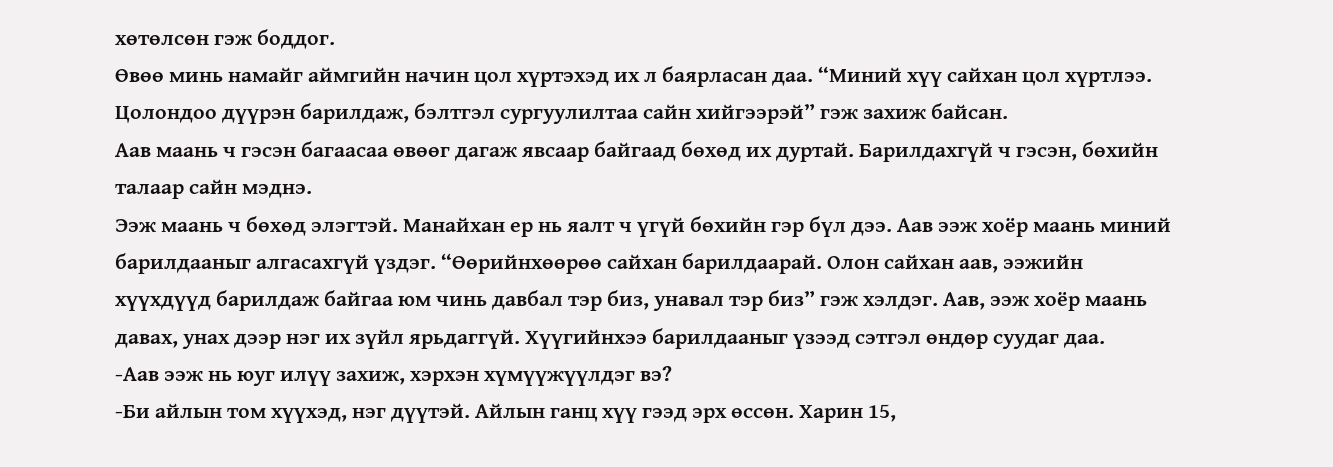хөтөлсөн гэж боддог.
Өвөө минь намайг аймгийн начин цол хүртэхэд их л баярласан даа. “Миний хүү сайхан цол хүртлээ. Цолондоо дүүрэн барилдаж, бэлтгэл сургуулилтаа сайн хийгээрэй” гэж захиж байсан.
Аав маань ч гэсэн багаасаа өвөөг дагаж явсаар байгаад бөхөд их дуртай. Барилдахгүй ч гэсэн, бөхийн талаар сайн мэднэ.
Ээж маань ч бөхөд элэгтэй. Манайхан ер нь яалт ч үгүй бөхийн гэр бүл дээ. Аав ээж хоёр маань миний барилдааныг алгасахгүй үздэг. “Өөрийнхөөрөө сайхан барилдаарай. Олон сайхан аав, ээжийн хүүхдүүд барилдаж байгаа юм чинь давбал тэр биз, унавал тэр биз” гэж хэлдэг. Аав, ээж хоёр маань давах, унах дээр нэг их зүйл ярьдаггүй. Хүүгийнхээ барилдааныг үзээд сэтгэл өндөр суудаг даа.
-Аав ээж нь юуг илүү захиж, хэрхэн хүмүүжүүлдэг вэ?
-Би айлын том хүүхэд, нэг дүүтэй. Айлын ганц хүү гээд эрх өссөн. Харин 15,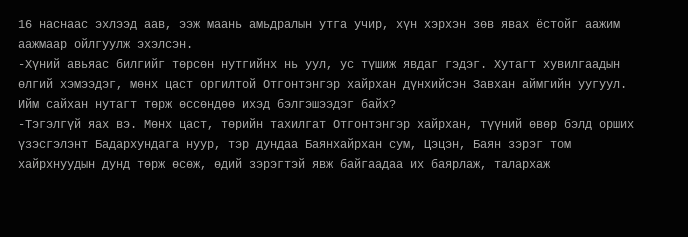16 наснаас эхлээд аав, ээж маань амьдралын утга учир, хүн хэрхэн зөв явах ёстойг аажим аажмаар ойлгуулж эхэлсэн.
-Хүний авьяас билгийг төрсөн нутгийнх нь уул, ус түшиж явдаг гэдэг. Хутагт хувилгаадын өлгий хэмээдэг, мөнх цаст оргилтой Отгонтэнгэр хайрхан дүнхийсэн Завхан аймгийн уугуул. Ийм сайхан нутагт төрж өссөндөө ихэд бэлгэшээдэг байх?
-Тэгэлгүй яах вэ. Мөнх цаст, төрийн тахилгат Отгонтэнгэр хайрхан, түүний өвөр бэлд орших үзэсгэлэнт Бадархундага нуур, тэр дундаа Баянхайрхан сум, Цэцэн, Баян зэрэг том хайрхнуудын дунд төрж өсөж, өдий зэрэгтэй явж байгаадаа их баярлаж, талархаж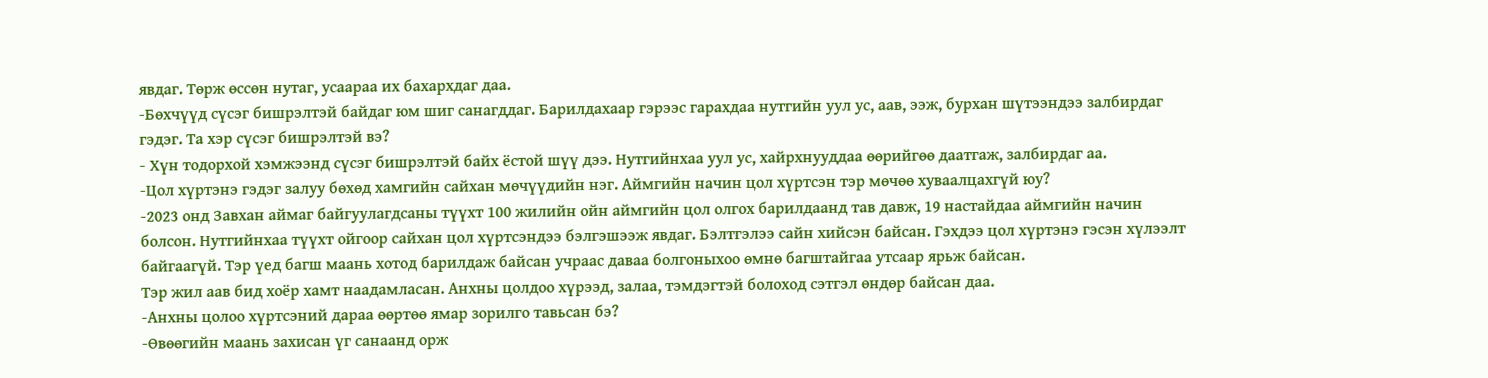явдаг. Төрж өссөн нутаг, усаараа их бахархдаг даа.
-Бөхчүүд сүсэг бишрэлтэй байдаг юм шиг санагддаг. Барилдахаар гэрээс гарахдаа нутгийн уул ус, аав, ээж, бурхан шүтээндээ залбирдаг гэдэг. Та хэр сүсэг бишрэлтэй вэ?
- Хүн тодорхой хэмжээнд сүсэг бишрэлтэй байх ёстой шүү дээ. Нутгийнхаа уул ус, хайрхнууддаа өөрийгөө даатгаж, залбирдаг аа.
-Цол хүртэнэ гэдэг залуу бөхөд хамгийн сайхан мөчүүдийн нэг. Аймгийн начин цол хүртсэн тэр мөчөө хуваалцахгүй юу?
-2023 онд Завхан аймаг байгуулагдсаны түүхт 100 жилийн ойн аймгийн цол олгох барилдаанд тав давж, 19 настайдаа аймгийн начин болсон. Нутгийнхаа түүхт ойгоор сайхан цол хүртсэндээ бэлгэшээж явдаг. Бэлтгэлээ сайн хийсэн байсан. Гэхдээ цол хүртэнэ гэсэн хүлээлт байгаагүй. Тэр үед багш маань хотод барилдаж байсан учраас даваа болгоныхоо өмнө багштайгаа утсаар ярьж байсан.
Тэр жил аав бид хоёр хамт наадамласан. Анхны цолдоо хүрээд, залаа, тэмдэгтэй болоход сэтгэл өндөр байсан даа.
-Анхны цолоо хүртсэний дараа өөртөө ямар зорилго тавьсан бэ?
-Өвөөгийн маань захисан үг санаанд орж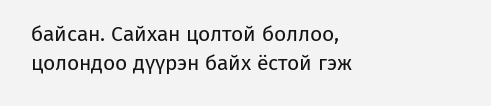байсан. Сайхан цолтой боллоо, цолондоо дүүрэн байх ёстой гэж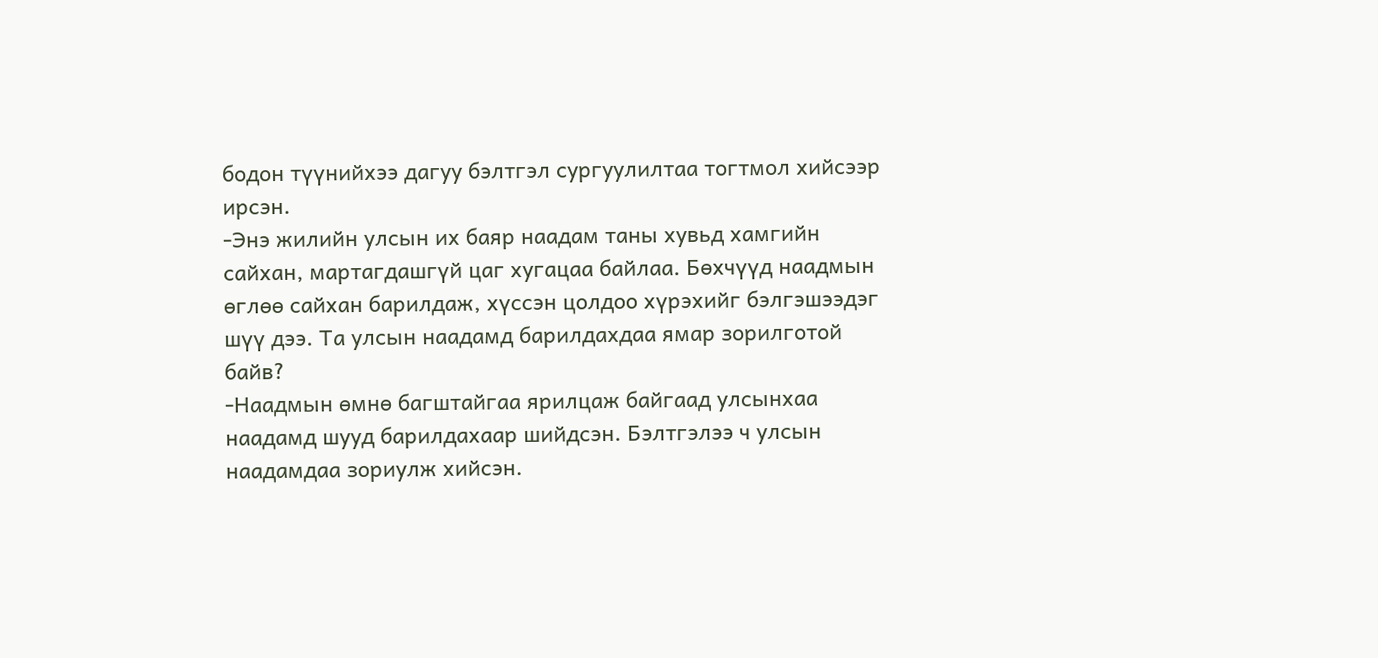бодон түүнийхээ дагуу бэлтгэл сургуулилтаа тогтмол хийсээр ирсэн.
-Энэ жилийн улсын их баяр наадам таны хувьд хамгийн сайхан, мартагдашгүй цаг хугацаа байлаа. Бөхчүүд наадмын өглөө сайхан барилдаж, хүссэн цолдоо хүрэхийг бэлгэшээдэг шүү дээ. Та улсын наадамд барилдахдаа ямар зорилготой байв?
-Наадмын өмнө багштайгаа ярилцаж байгаад улсынхаа наадамд шууд барилдахаар шийдсэн. Бэлтгэлээ ч улсын наадамдаа зориулж хийсэн.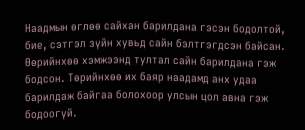Наадмын өглөө сайхан барилдана гэсэн бодолтой, бие, сэтгэл зүйн хувьд сайн бэлтгэгдсэн байсан. Өөрийнхөө хэмжээнд тултал сайн барилдана гэж бодсон. Төрийнхөө их баяр наадамд анх удаа барилдаж байгаа болохоор улсын цол авна гэж бодоогүй.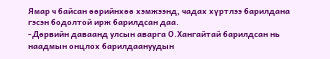Ямар ч байсан өөрийнхөө хэмжээнд, чадах хүртлээ барилдана гэсэн бодолтой ирж барилдсан даа.
-Дөрвийн даваанд улсын аварга О.Хангайтай барилдсан нь наадмын онцлох барилдаануудын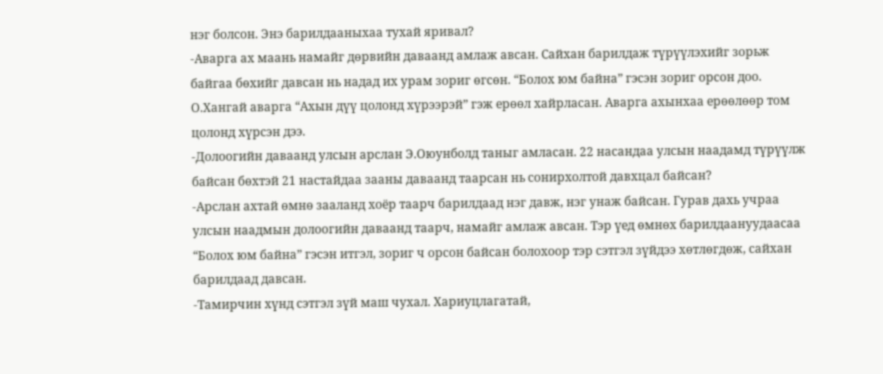нэг болсон. Энэ барилдааныхаа тухай яривал?
-Аварга ах маань намайг дөрвийн даваанд амлаж авсан. Сайхан барилдаж түрүүлэхийг зорьж байгаа бөхийг давсан нь надад их урам зориг өгсөн. “Болох юм байна” гэсэн зориг орсон доо. О.Хангай аварга “Ахын дүү цолонд хүрээрэй” гэж ерөөл хайрласан. Аварга ахынхаа ерөөлөөр том цолонд хүрсэн дээ.
-Долоогийн даваанд улсын арслан Э.Оюунболд таныг амласан. 22 насандаа улсын наадамд түрүүлж байсан бөхтэй 21 настайдаа зааны даваанд таарсан нь сонирхолтой давхцал байсан?
-Арслан ахтай өмнө зааланд хоёр таарч барилдаад нэг давж, нэг унаж байсан. Гурав дахь учраа улсын наадмын долоогийн даваанд таарч, намайг амлаж авсан. Тэр үед өмнөх барилдаануудаасаа “Болох юм байна” гэсэн итгэл, зориг ч орсон байсан болохоор тэр сэтгэл зүйдээ хөтлөгдөж, сайхан барилдаад давсан.
-Тамирчин хүнд сэтгэл зүй маш чухал. Хариуцлагатай,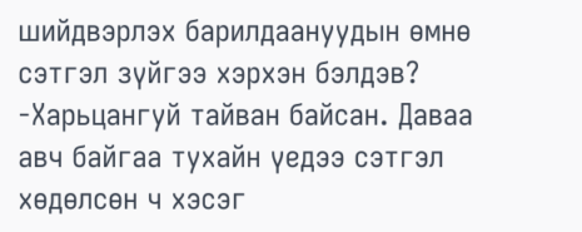шийдвэрлэх барилдаануудын өмнө сэтгэл зүйгээ хэрхэн бэлдэв?
-Харьцангуй тайван байсан. Даваа авч байгаа тухайн үедээ сэтгэл хөдөлсөн ч хэсэг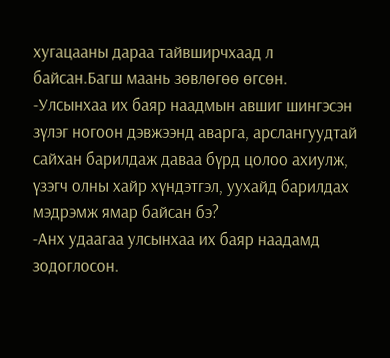хугацааны дараа тайвширчхаад л байсан.Багш маань зөвлөгөө өгсөн.
-Улсынхаа их баяр наадмын авшиг шингэсэн зүлэг ногоон дэвжээнд аварга, арслангуудтай сайхан барилдаж даваа бүрд цолоо ахиулж, үзэгч олны хайр хүндэтгэл, уухайд барилдах мэдрэмж ямар байсан бэ?
-Анх удаагаа улсынхаа их баяр наадамд зодоглосон.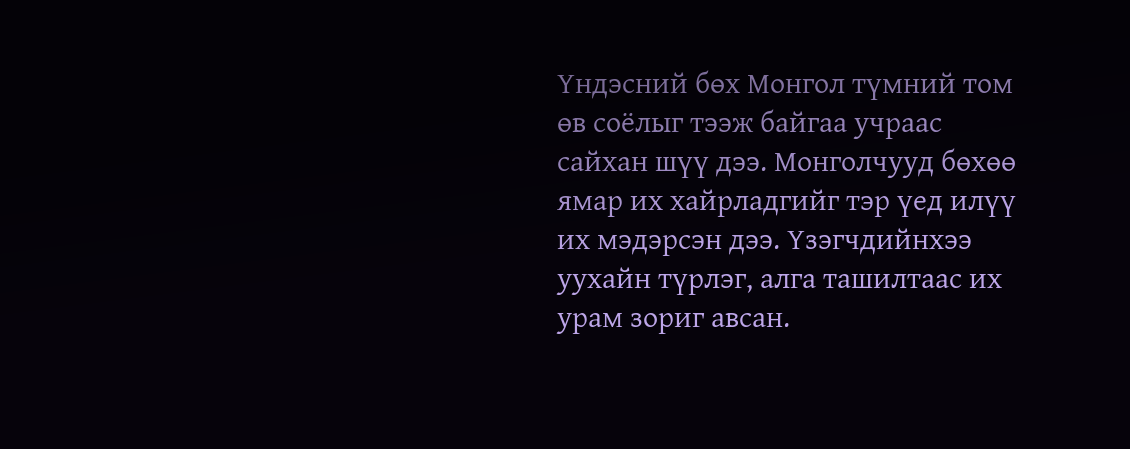Үндэсний бөх Монгол түмний том өв соёлыг тээж байгаа учраас сайхан шүү дээ. Монголчууд бөхөө ямар их хайрладгийг тэр үед илүү их мэдэрсэн дээ. Үзэгчдийнхээ уухайн түрлэг, алга ташилтаас их урам зориг авсан.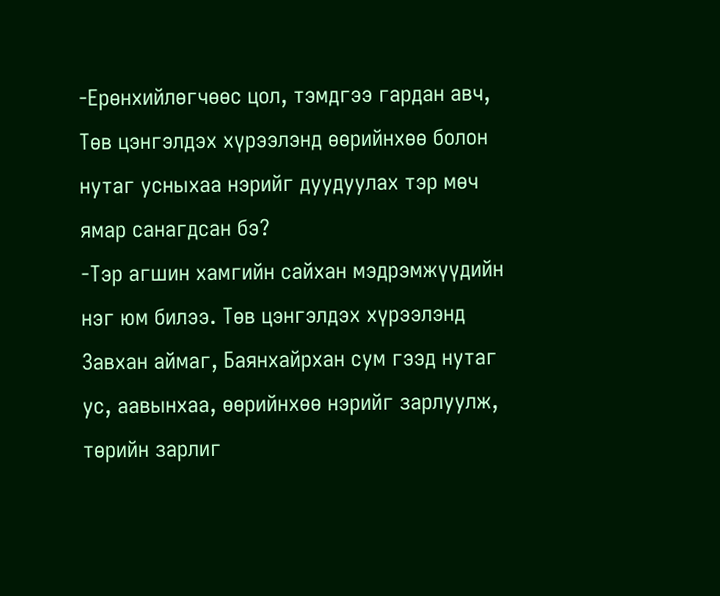-Ерөнхийлөгчөөс цол, тэмдгээ гардан авч, Төв цэнгэлдэх хүрээлэнд өөрийнхөө болон нутаг усныхаа нэрийг дуудуулах тэр мөч ямар санагдсан бэ?
-Тэр агшин хамгийн сайхан мэдрэмжүүдийн нэг юм билээ. Төв цэнгэлдэх хүрээлэнд Завхан аймаг, Баянхайрхан сум гээд нутаг ус, аавынхаа, өөрийнхөө нэрийг зарлуулж, төрийн зарлиг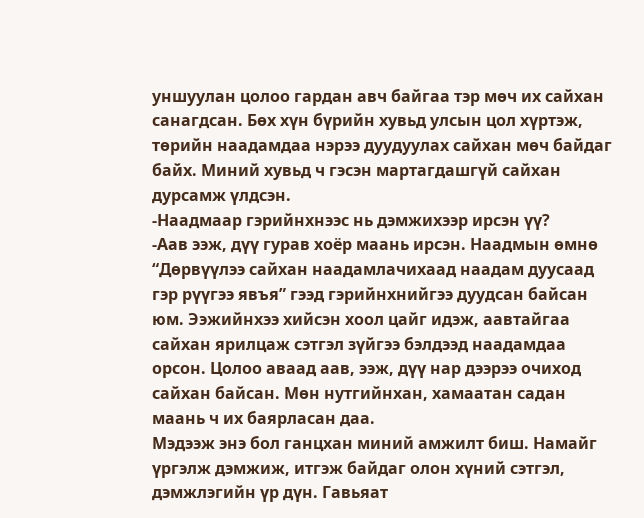уншуулан цолоо гардан авч байгаа тэр мөч их сайхан санагдсан. Бөх хүн бүрийн хувьд улсын цол хүртэж, төрийн наадамдаа нэрээ дуудуулах сайхан мөч байдаг байх. Миний хувьд ч гэсэн мартагдашгүй сайхан дурсамж үлдсэн.
-Наадмаар гэрийнхнээс нь дэмжихээр ирсэн үү?
-Аав ээж, дүү гурав хоёр маань ирсэн. Наадмын өмнө “Дөрвүүлээ сайхан наадамлачихаад наадам дуусаад гэр рүүгээ явъя” гээд гэрийнхнийгээ дуудсан байсан юм. Ээжийнхээ хийсэн хоол цайг идэж, аавтайгаа сайхан ярилцаж сэтгэл зүйгээ бэлдээд наадамдаа орсон. Цолоо аваад аав, ээж, дүү нар дээрээ очиход сайхан байсан. Мөн нутгийнхан, хамаатан садан маань ч их баярласан даа.
Мэдээж энэ бол ганцхан миний амжилт биш. Намайг үргэлж дэмжиж, итгэж байдаг олон хүний сэтгэл, дэмжлэгийн үр дүн. Гавьяат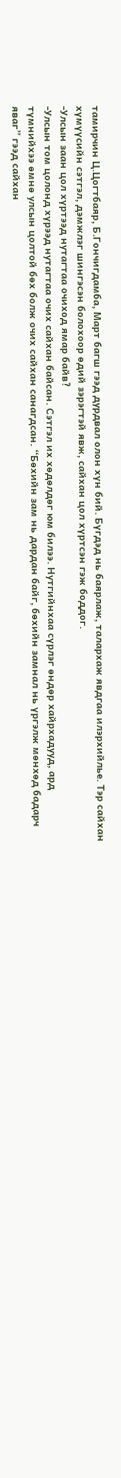тамирчин Ц.Цогтбаяр, Б.Гончигдамба, Март багш гээд дурдвал олон хүн бий. Бүгдэд нь баярлаж, талархаж явдгаа илэрхийлье. Тэр сайхан хүмүүсийн сэтгэл, дэмжлэг шингэсэн болохоор өдий зэрэгтэй явж, сайхан цол хүртсэн гэж боддог.
-Улсын заан цол хүртээд нутагтаа очиход ямар байв?
-Улсын том цолонд хүрээд нутагтаа очих сайхан байсан. Сэтгэл их хөдөлдөг юм билээ. Нутгийнхаа сүрлэг өндөр хайрхадууд, ард түмнийхээ өмнө улсын цолтой бөх болж очих сайхан санагдсан. “Бөхийн зам нь дардан байг, бөхийн замнал нь үргэлж мөнхөд бадарч яваг” гээд сайхан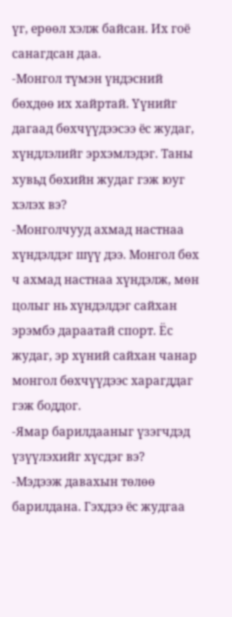үг, ерөөл хэлж байсан. Их гоё санагдсан даа.
-Монгол түмэн үндэсний бөхдөө их хайртай. Үүнийг дагаад бөхчүүдээсээ ёс жудаг, хүндлэлийг эрхэмлэдэг. Таны хувьд бөхийн жудаг гэж юуг хэлэх вэ?
-Монголчууд ахмад настнаа хүндэлдэг шүү дээ. Монгол бөх ч ахмад настнаа хүндэлж, мөн цолыг нь хүндэлдэг сайхан эрэмбэ дараатай спорт. Ёс жудаг, эр хүний сайхан чанар монгол бөхчүүдээс харагддаг гэж боддог.
-Ямар барилдааныг үзэгчдэд үзүүлэхийг хүсдэг вэ?
-Мэдээж давахын төлөө барилдана. Гэхдээ ёс жудгаа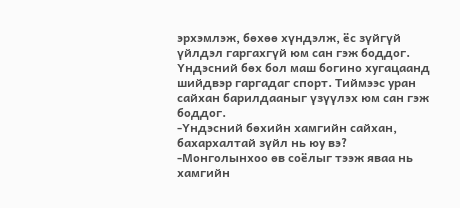эрхэмлэж, бөхөө хүндэлж, ёс зүйгүй үйлдэл гаргахгүй юм сан гэж боддог. Үндэсний бөх бол маш богино хугацаанд шийдвэр гаргадаг спорт. Тиймээс уран сайхан барилдааныг үзүүлэх юм сан гэж боддог.
-Үндэсний бөхийн хамгийн сайхан, бахархалтай зүйл нь юу вэ?
-Монголынхоо өв соёлыг тээж яваа нь хамгийн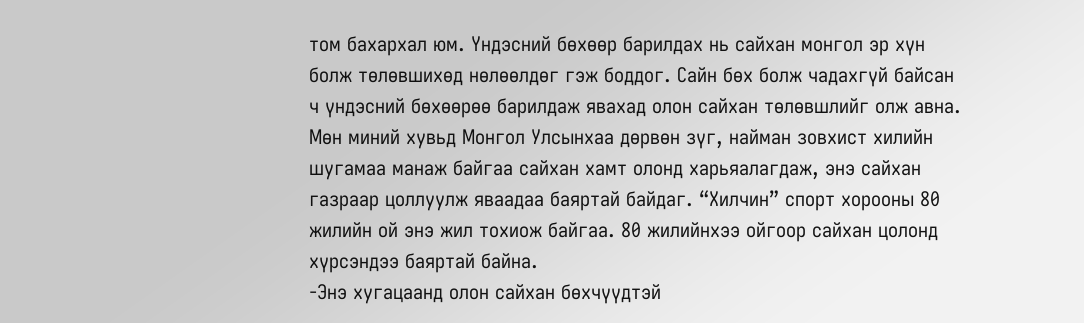том бахархал юм. Үндэсний бөхөөр барилдах нь сайхан монгол эр хүн болж төлөвшихөд нөлөөлдөг гэж боддог. Сайн бөх болж чадахгүй байсан ч үндэсний бөхөөрөө барилдаж явахад олон сайхан төлөвшлийг олж авна.
Мөн миний хувьд Монгол Улсынхаа дөрвөн зүг, найман зовхист хилийн шугамаа манаж байгаа сайхан хамт олонд харьяалагдаж, энэ сайхан газраар цоллуулж яваадаа баяртай байдаг. “Хилчин” спорт хорооны 80 жилийн ой энэ жил тохиож байгаа. 80 жилийнхээ ойгоор сайхан цолонд хүрсэндээ баяртай байна.
-Энэ хугацаанд олон сайхан бөхчүүдтэй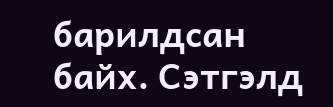барилдсан байх. Сэтгэлд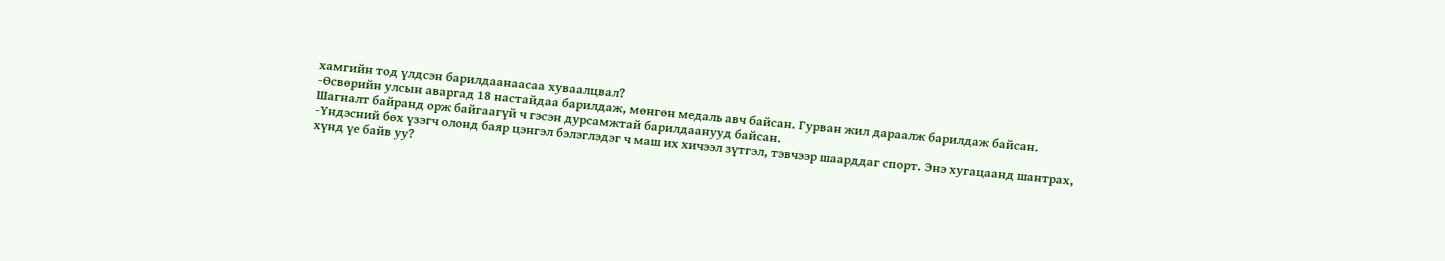хамгийн тод үлдсэн барилдаанаасаа хуваалцвал?
-Өсвөрийн улсын аваргад 18 настайдаа барилдаж, мөнгөн медаль авч байсан. Гурван жил дараалж барилдаж байсан. Шагналт байранд орж байгаагүй ч гэсэн дурсамжтай барилдаанууд байсан.
-Үндэсний бөх үзэгч олонд баяр цэнгэл бэлэглэдэг ч маш их хичээл зүтгэл, тэвчээр шаарддаг спорт. Энэ хугацаанд шантрах, хүнд үе байв уу?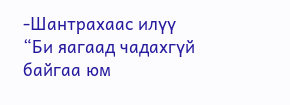-Шантрахаас илүү “Би яагаад чадахгүй байгаа юм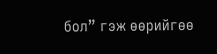бол” гэж өөрийгөө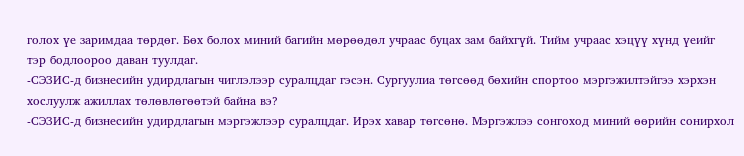голох үе заримдаа төрдөг. Бөх болох миний багийн мөрөөдөл учраас буцах зам байхгүй. Тийм учраас хэцүү хүнд үеийг тэр бодлоороо даван туулдаг.
-СЭЗИС-д бизнесийн удирдлагын чиглэлээр суралцдаг гэсэн. Сургуулиа төгсөөд бөхийн спортоо мэргэжилтэйгээ хэрхэн хослуулж ажиллах төлөвлөгөөтэй байна вэ?
-СЭЗИС-д бизнесийн удирдлагын мэргэжлээр суралцдаг. Ирэх хавар төгсөнө. Мэргэжлээ сонгоход миний өөрийн сонирхол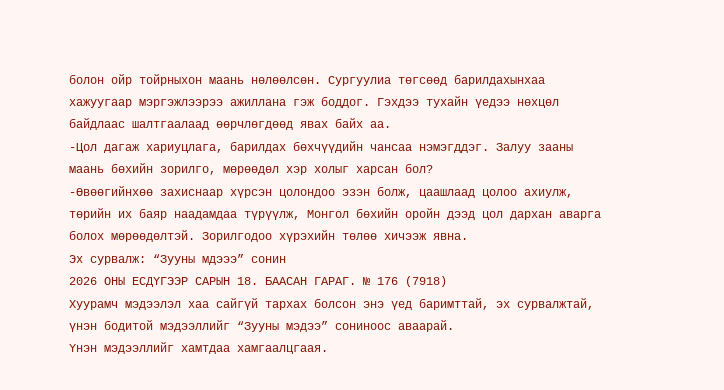болон ойр тойрныхон маань нөлөөлсөн. Сургуулиа төгсөөд барилдахынхаа хажуугаар мэргэжлээрээ ажиллана гэж боддог. Гэхдээ тухайн үедээ нөхцөл байдлаас шалтгаалаад өөрчлөгдөөд явах байх аа.
-Цол дагаж хариуцлага, барилдах бөхчүүдийн чансаа нэмэгддэг. Залуу зааны маань бөхийн зорилго, мөрөөдөл хэр холыг харсан бол?
-Өвөөгийнхөө захиснаар хүрсэн цолондоо эзэн болж, цаашлаад цолоо ахиулж, төрийн их баяр наадамдаа түрүүлж, Монгол бөхийн оройн дээд цол дархан аварга болох мөрөөдөлтэй. Зорилгодоо хүрэхийн төлөө хичээж явна.
Эх сурвалж: “Зууны мдэээ” сонин
2026 ОНЫ ЕСДҮГЭЭР САРЫН 18. БААСАН ГАРАГ. № 176 (7918)
Хуурамч мэдээлэл хаа сайгүй тархах болсон энэ үед баримттай, эх сурвалжтай, үнэн бодитой мэдээллийг “Зууны мэдээ” сониноос аваарай.
Үнэн мэдээллийг хамтдаа хамгаалцгаая.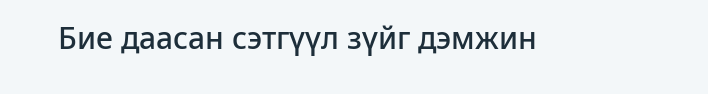Бие даасан сэтгүүл зүйг дэмжин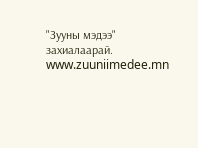"Зууны мэдээ" захиалаарай. www.zuuniimedee.mn